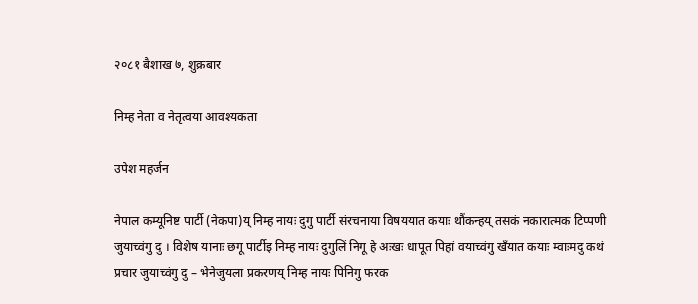२०८१ बैशाख ७, शुक्रबार

निम्ह नेता व नेतृत्वया आवश्यकता

उपेश महर्जन

नेपाल कम्यूनिष्ट पार्टी (नेकपा)य् निम्ह नायः दुगु पार्टी संरचनाया विषययात कयाः थौंकन्हय् तसकं नकारात्मक टिप्पणी जुयाच्वंगु दु । विशेष यानाः छगू पार्टीइ निम्ह नायः दुगुलिं निगू हे अःखः धापूत पिहां वयाच्वंगु खँयात कयाः म्वाःमदु कथं प्रचार जुयाच्वंगु दु – भेनेजुयला प्रकरणय् निम्ह नायः पिनिगु फरक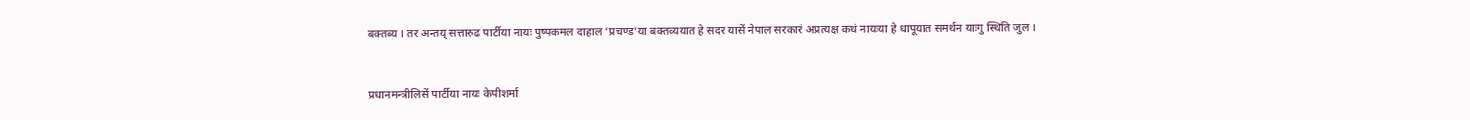बक्तब्य । तर अन्तय् सत्तारुढ पार्टीया नायः पुष्पकमल दाहाल ‘प्रचण्ड’या बक्तव्ययात हे सदर यासें नेपाल सरकारं अप्रत्यक्ष कथं नायःया हे धापूयात समर्थन याःगु स्थिति जुल ।


प्रधानमन्त्रीलिसें पार्टीया नायः केपीशर्मा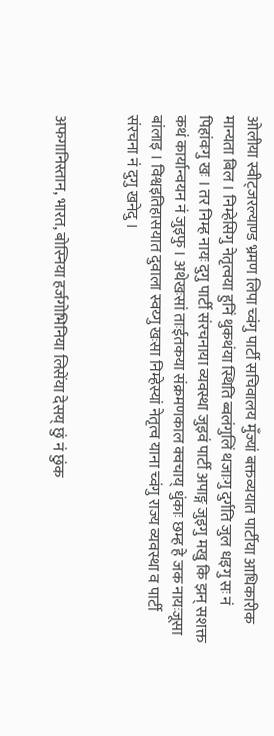ओलीया स्वीट्जरल्याण्ड भ्रमण लिपा च्वंगु पार्टी सचिवालय मुँज्यां बक्तव्ययात पार्टीया आधिकारीक मान्यता बिल । निम्हेसिगु नेतृत्वया हुनिं थुकथंया स्थिति ब्वलंगुलिं थजाःगु दुर्गति जुल धइगु सः नं पिहांवःगु खः । तर निम्ह नायः दुगु पार्टी संरचनाया व्यवस्था जुइवं पार्टी अपाङ्ग जुइगु मखु कि झन् सशक्त कथं कार्यान्वयन नं जुइफु । अथेखःसां ताःईतकया संक्रमणकाल क्वचाय् धुंकाः छम्ह हे जक नायःजूसा बांलाइ । विश्वइतिहासयात दुवाला स्वय्गु खःसा निम्हेस्यां नेतृत्व याना च्वंगु राज्य व्यवस्था व पार्टी संरचना नं दुगु खनेदु ।


अफगानिस्तान, भारत, बोस्निया हर्जगोभिनिया लिसेंया देसय् छुं नं छुंक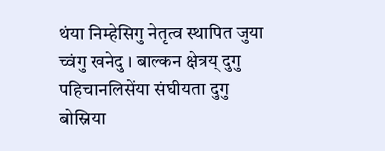थंया निम्हेसिगु नेतृत्व स्थापित जुया च्वंगु खनेदु । बाल्कन क्षेत्रय् दुगु पहिचानलिसेंया संघीयता दुगु बोस्निया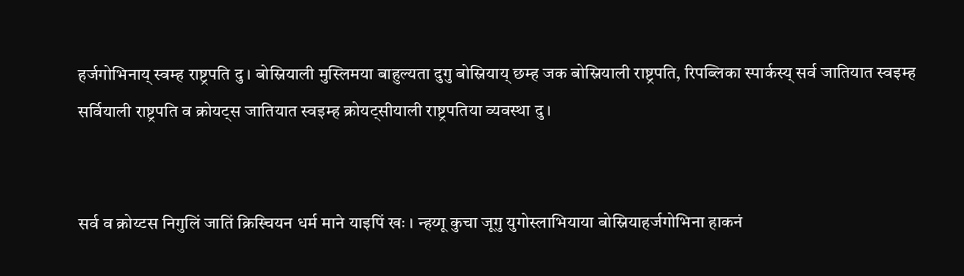हर्जगोभिनाय् स्वम्ह राष्ट्रपति दु । बोस्नियाली मुस्लिमया बाहुल्यता दुगु बोस्नियाय् छम्ह जक बोस्नियाली राष्ट्रपति, रिपब्लिका स्पार्कस्य् सर्व जातियात स्वइम्ह सर्वियाली राष्ट्रपति व क्रोयट्स जातियात स्वइम्ह क्रोयट्सीयाली राष्ट्रपतिया व्यवस्था दु ।


सर्व व क्रोय्टस निगुलिं जातिं क्रिस्चियन धर्म माने याइपिं खः । न्हय्गू कुचा जूगु युगोस्लाभियाया बोस्नियाहर्जगोभिना हाकनं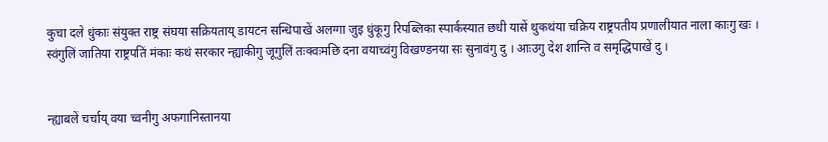कुचा दले धुंकाः संयुक्त राष्ट्र संघया सक्रियताय् डायटन सन्धिपाखें अलग्गा जुइ धुंकूगु रिपब्लिका स्पार्कस्यात छधी यासें थुकथंया चक्रिय राष्ट्रपतीय प्रणालीयात नाला काःगु खः । स्वंगुलिं जातिया राष्ट्रपतिं मंकाः कथं सरकार न्ह्याकीगु जूगुलिं तःक्वःमछि दना वयाच्वंगु विखण्डनया सः सुनावंगु दु । आःउगु देश शान्ति व समृद्धिपाखें दु ।


न्ह्याबलें चर्चाय् वया च्वनीगु अफगानिस्तानया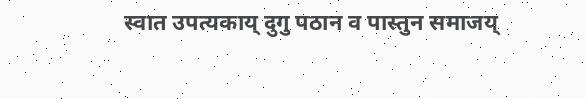स्वात उपत्यकाय् दुगु पठान व पास्तुन समाजय्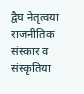द्वैघ नेतृत्वया राजनीतिक संस्कार व संस्कृतिया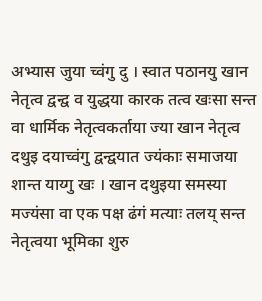अभ्यास जुया च्वंगु दु । स्वात पठानयु खान नेतृत्व द्वन्द्व व युद्धया कारक तत्व खःसा सन्त वा धार्मिक नेतृत्वकर्ताया ज्या खान नेतृत्व दथुइ दयाच्वंगु द्वन्द्वयात ज्यंकाः समाजया शान्त याय्गु खः । खान दथुइया समस्या मज्यंसा वा एक पक्ष ढंगं मत्याः तलय् सन्त नेतृत्वया भूमिका शुरु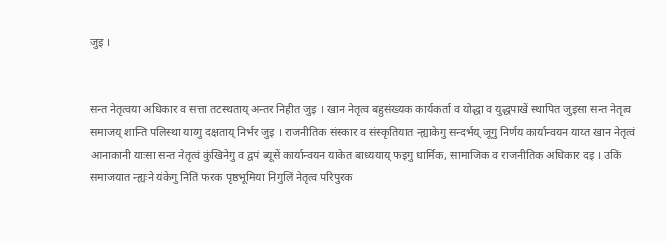जुइ ।


सन्त नेतृत्वया अधिकार व सत्ता तटस्थताय् अन्तर निहीत जुइ । खान नेतृत्व बहुसंख्यक कार्यकर्ता व योद्धा व युद्धपाखें स्थापित जुइसा सन्त नेतृत्व समाजय् शान्ति पलिस्था याय्गु दक्षताय् निर्भर जुइ । राजनीतिक संस्कार व संस्कृतियात न्ह्याकेगु सन्दर्भय् जूगु निर्णय कार्यान्वयन याय्त खान नेतृत्वं आनाकानी याःसा सन्त नेतृत्वं कुंखिनेगु व द्वपं ब्यूसें कार्यान्वयन याकेत बाध्ययाय् फइगु धार्मिक, सामाजिक व राजनीतिक अधिकार दइ । उकिं समाजयात न्ह्यःने यंकेगु नितिं फरक पृष्ठभूमिया निगुलिं नेतृत्व परिपुरक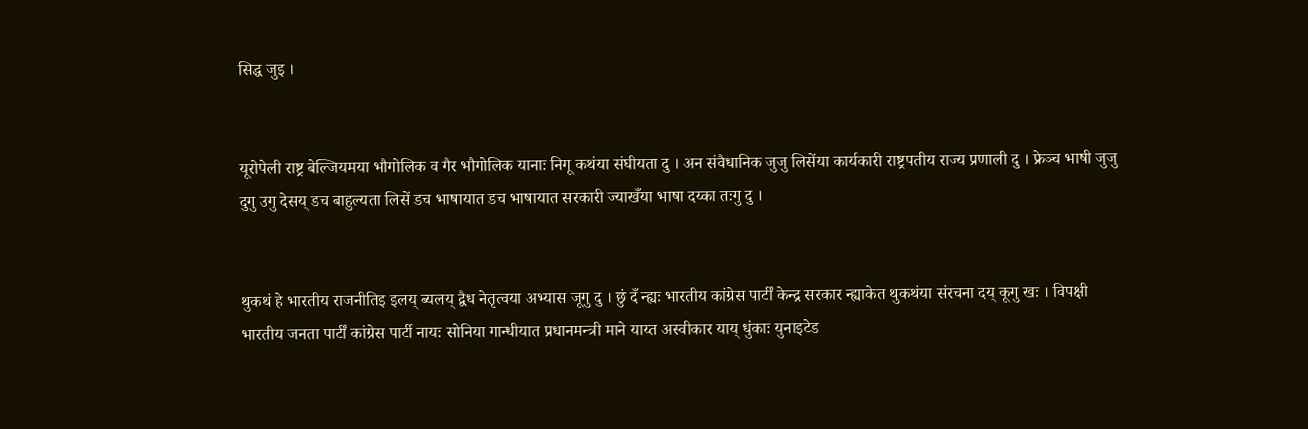सिद्ध जुइ ।


यूरोपेली राष्ट्र बेल्जियमया भौगोलिक व गैर भौगोलिक यानाः निगू कथंया संघीयता दु । अन संवैधानिक जुजु लिसेंया कार्यकारी राष्ट्रपतीय राज्य प्रणाली दु । फ्रेञ्च भाषी जुजु दुगु उगु देसय् डच बाहुल्यता लिसें डच भाषायात डच भाषायात सरकारी ज्याखँया भाषा दय्का तःगु दु ।


थुकथं हे भारतीय राजनीतिइ इलय् ब्यलय् द्वैध नेतृत्वया अभ्यास जूगु दु । छुं दँ न्ह्यः भारतीय कांग्रेस पार्टीं केन्द्र सरकार न्ह्याकेत थुकथंया संरचना दय् कूगु खः । विपक्षी भारतीय जनता पार्टीं कांग्रेस पार्टी नायः सोनिया गान्धीयात प्रधानमन्त्री माने याय्त अस्वीकार याय् धुंकाः युनाइटेड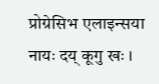प्रोग्रेसिभ एलाइन्सया नायः दय् कूगु खः ।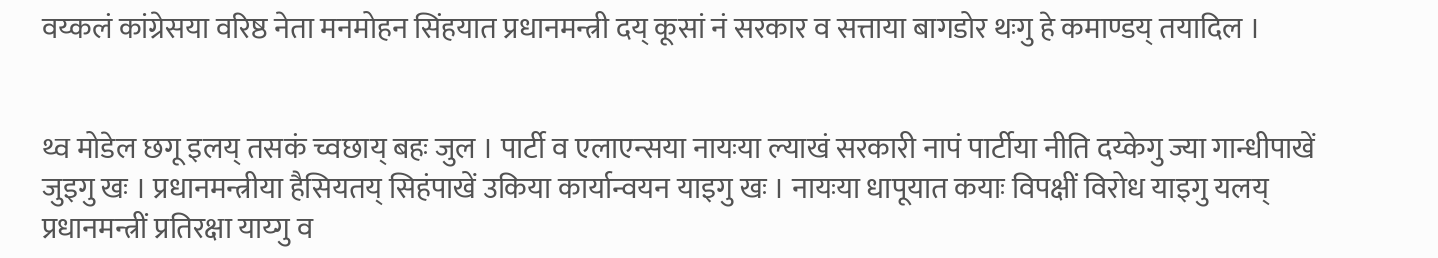वय्कलं कांग्रेसया वरिष्ठ नेता मनमोहन सिंहयात प्रधानमन्त्री दय् कूसां नं सरकार व सत्ताया बागडोर थःगु हे कमाण्डय् तयादिल ।


थ्व मोडेल छगू इलय् तसकं च्वछाय् बहः जुल । पार्टी व एलाएन्सया नायःया ल्याखं सरकारी नापं पार्टीया नीति दय्केगु ज्या गान्धीपाखें जुइगु खः । प्रधानमन्त्रीया हैसियतय् सिहंपाखें उकिया कार्यान्वयन याइगु खः । नायःया धापूयात कयाः विपक्षीं विरोध याइगु यलय् प्रधानमन्त्रीं प्रतिरक्षा याय्गु व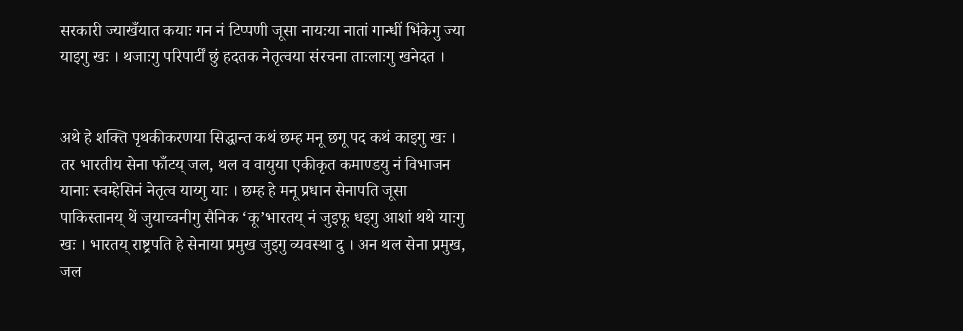सरकारी ज्याखँयात कयाः गन नं टिप्पणी जूसा नायःया नातां गान्धीं भिंकेगु ज्या याइगु खः । थजाःगु परिपार्टीं छुं हदतक नेतृत्वया संरचना ताःलाःगु खनेदत ।


अथे हे शक्ति पृथकीकरणया सिद्धान्त कथं छम्ह मनू छगू पद कथं काइगु खः । तर भारतीय सेना फाँटय् जल, थल व वायुया एकीकृत कमाण्डयु नं विभाजन यानाः स्वम्हेसिनं नेतृत्व याय्गु याः । छम्ह हे मनू प्रधान सेनापति जूसा पाकिस्तानय् थें जुयाच्वनीगु सैनिक ‘कू’भारतय् नं जुइफू धइगु आशां थथे याःगु खः । भारतय् राष्ट्रपति हे सेनाया प्रमुख जुइगु व्यवस्था दु । अन थल सेना प्रमुख, जल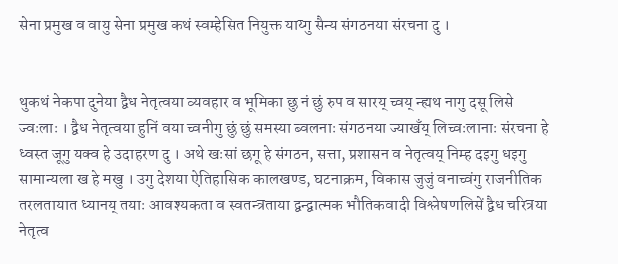सेना प्रमुख व वायु सेना प्रमुख कथं स्वम्हेसित नियुक्त याय्गु सैन्य संगठनया संरचना दु ।


थुकथं नेकपा दुनेया द्वैध नेतृत्वया व्यवहार व भूमिका छु नं छुं रुप व सारय् च्वय् न्ह्यथ नागु दसू लिसे ज्वःलाः । द्वैध नेतृत्वया हुनिं वया च्वनीगु छुं छुं समस्या ब्वलनाः संगठनया ज्याखँय् लिच्वःलानाः संरचना हे ध्वस्त जूगु यक्व हे उदाहरण दु । अथे खःसां छगू हे संगठन, सत्ता, प्रशासन व नेतृत्वय् निम्ह दइगु धइगु सामान्यला ख हे मखु । उगु देशया ऐतिहासिक कालखण्ड, घटनाक्रम, विकास जुजुं वनाच्वंगु राजनीतिक तरलतायात ध्यानय् तयाः आवश्यकता व स्वतन्त्रताया द्वन्द्वात्मक भौतिकवादी विश्लेषणलिसें द्वैध चरित्रया नेतृत्व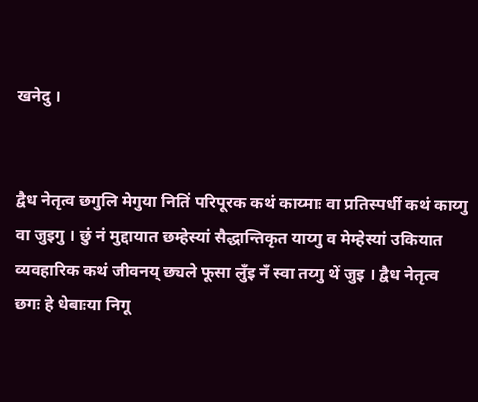खनेदु ।


द्वैध नेतृत्व छगुलि मेगुया नितिं परिपूरक कथं काय्माः वा प्रतिस्पर्धी कथं काय्गु वा जुइगु । छुं नं मुद्दायात छम्हेस्यां सैद्धान्तिकृत याय्गु व मेम्हेस्यां उकियात व्यवहारिक कथं जीवनय् छ्यले फूसा लुँइ नँ स्वा तय्गु थें जुइ । द्वैध नेतृत्व छगः हे धेबाःया निगू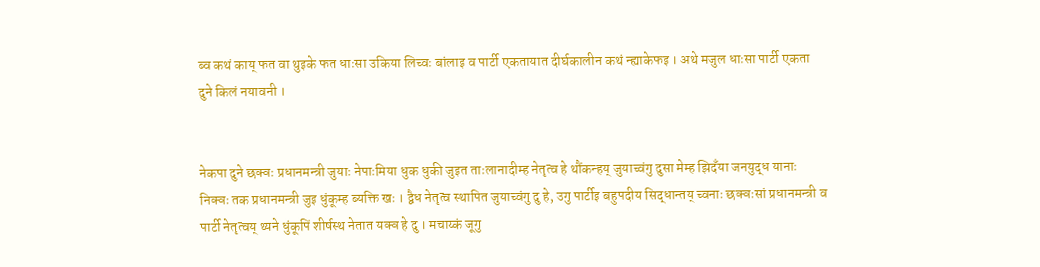ब्व कथं काय् फत वा थुइके फत धाःसा उकिया लिच्वः बांलाइ व पार्टी एकतायात दीर्घकालीन कथं न्ह्याकेफइ । अथे मजुल धाःसा पार्टी एकता दुने किलं नयावनी ।


नेकपा दुने छक्वः प्रधानमन्त्री जुयाः नेपाःमिया धुक धुकी जुइत ताःलानादीम्ह नेतृत्व हे थौंकन्हय् जुयाच्वंगु दुसा मेम्ह झिदँया जनयुद्ध यानाः निक्वः तक प्रधानमन्त्री जुइ धुंकूम्ह ब्यक्ति खः । द्वैध नेतृत्व स्थापित जुयाच्वंगु दु हे, उगु पार्टीइ बहुपदीय सिद्धान्तय् च्वनाः छक्वःसां प्रधानमन्त्री व पार्टी नेतृत्वय् थ्यने धुंकूपिं शीर्षस्थ नेतात यक्व हे दु । मचाय्कं जूगु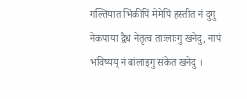गल्तियात भिंकीपिं मेमेपिं हस्तीत नं दुगु नेकपाया द्वैध नेतृत्व ताःलाःगु खनेदु, नापं भविष्यय् नं बांलाइगु संकेत खनेदु ।